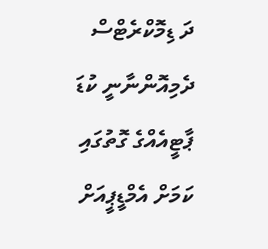ދަ ޑިމޮކްރެޓްސް ދެމިއޮންނާނީ ކުޑަ ޕާޓީއެއްގެ ގޮތުގައި ކަމަށް އެމްޑީޕީއަށް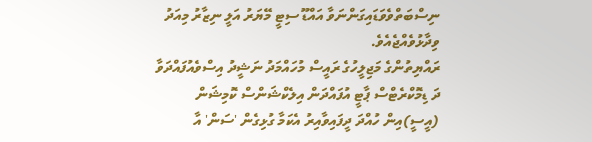ނިސްބަތްވެވަޑައިގަންނަވާ އައްޑޫ ސިޓީ މޭޔަރު އަލީ ނިޒާރު މިއަދު ވިދާޅުވެއްޖެއެވެ.
ރައްޔިތުންގެ މަޖިލީހުގެ ރައީސް މުހައްމަދު ނަޝީދު އިސްވެއުފައްދަވާ ދަ ޑިމޮކްރެޓްސް ޕާޓީ އުފައްދަން އިލެކްޝަންސް ކޮމިޝަން (އީސީ)އިން ހުއްދަ ދީފައިވާއިރު އެކަމާ ގުޅިގެން 'ސަން' އާ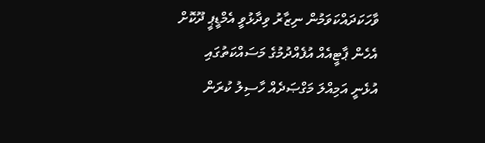ވާހަކަދައްކަވަމުން ނިޒާރު ވިދާޅުވީ އެމްޑީޕީ ދޫކޮށް އެހެން ޕާޓީއެއް އުފެއްދުމުގެ މަސައްކަތުގައި އުޅެނީ އަމިއްލަ މަގްޞަދެއް ހާސިލު ކުރަން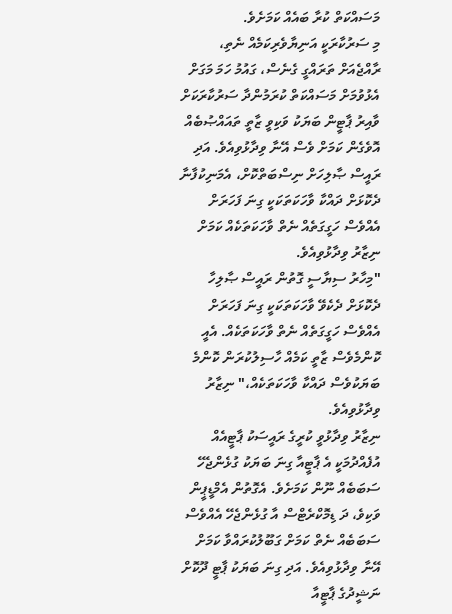މަސައްކަތް ކުރާ ބައެއް ކަމަށެވެ.
މި ސަރުކާރަކީ އަނިޔާވެރިކަމެއް ނެތި، ރާއްޖެއަށް ތަރައްގީ ގެނެސް، ގައުމު ހަމަ މަގަށް އެޅުވުމަށް މަސައްކަތް ކުރަމުންދާ ސަރުކާރަކަށް ވާއިރު ޕާޓީން ބަޔަކު ވަކިވީ ޒާތީ ތައައްޞުބެއް އޮވެގެން ކަމަށް ވެސް އޭނާ ވިދާޅުވިއެވެ. އަދި ރައީސް ޞާލިހަށް ނިސްބަތްކޮށް، އެމަނިކުފާނާ ދެކޮޅަށް ދައްކާ ވާހަކަތަކަކީ ގިނަ ފަހަރަށް އެއްވެސް ހަގީގަތެއް ނެތް ވާހަކަތަކެއް ކަމަށް ނިޒާރު ވިދާޅުވިއެވެ.
"މިހާރު ސިޔާސީ ގޮތުން ރައީސް ޞާލިހާ ދެކޮޅަށް ދެކެވޭ ވާހަކަތަކަކީ ގިނަ ފަހަރަށް އެއްވެސް ހަގީގަތެއް ނެތް ވާހަކަތަކެއް. އެއީ ކޮންމެވެސް ޒާތީ ކަމެއް ހާސިލުކުރަން ކޮންމެ ބަޔަކުވެސް ދައްކާ ވާހަކަތަކެއް،" ނިޒާރު ވިދާޅުވިއެވެ.
ނިޒާރު ވިދާޅުވީ ކުރީގެ ރައީސަކު ޕާޓީއެއް އުފެއްދުމަކީ އެ ޕާޓީއާ ގިނަ ބަޔަކު ގުޅެންޖެހޭ ސަބަބެއް ނޫން ކަމަށެވެ. އެގޮތުން އެމްޑީޕީން ވަކިވެ، ދަ ޑިމޮކްރެޓްސް އާ ގުޅެންޖެހޭ އެއްވެސް ސަބަބެއް ނެތް ކަމަށް ގަބޫލުކުރައްވާ ކަމަށް އޭނާ ވިދާޅުވިއެވެ. އަދި ގިނަ ބަޔަކު ޕާޓީ ދޫކޮށް ނަޝީދުގެ ޕާޓީއާ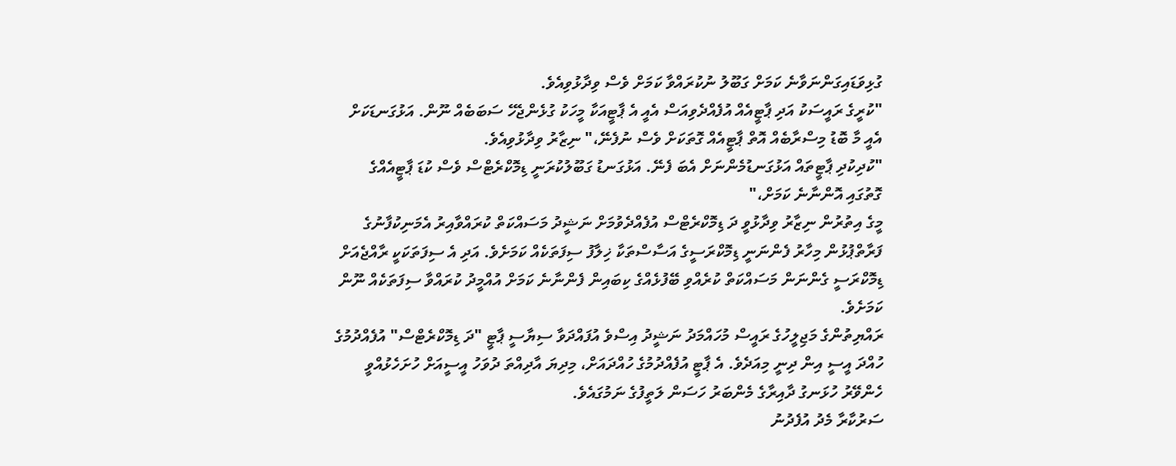ގުޅިވަޑައިގަންނަވާނެ ކަމަށް ގަބޫލު ނުކުރައްވާ ކަމަށް ވެސް ވިދާޅުވިއެވެ.
"ކުރީގެ ރައީސަކު އަދި ޕާޓީއެއް އުފެއްދެވިއަސް އެއީ އެ ޕާޓީއަކާ މީހަކު ގުޅެންޖެހޭ ސަބަބެއް ނޫން. އަޅުގަނޑަކަށް އެއީ މާ ބޮޑު މިސްރާބެއް އޮތް ޕާޓީއެއް ގޮތަކަށް ވެސް ނުފެނޭ،" ނިޒާރު ވިދާޅުވިއެވެ.
"ކުދިކުދި ޕާޓީތައް އަޅުގަނޑުމެންނަށް އެބަ ފެނޭ. އަޅުގަނޑު ގަބޫލުކުރަނީ ޑިމޮކްރެޓްސް ވެސް ކުޑަ ޕާޓީއެއްގެ ގޮތުގައި އޮންނާނެ ކަމަށް،"
މީގެ އިތުރުން ނިޒާރު ވިދާޅުވީ ދަ ޑިމޮކްރެޓްސް އުފެއްދެވުމަށް ނަޝީދު މަސައްކަތް ކުރައްވާއިރު އެމަނިކުފާނުގެ ފަރާތްޕުޅުން މިހާރު ފެންނަނީ ޑިމޮކްރަސީގެ އަސާސްތަކާ ޚިލާފު ސިފަތަކެއް ކަމަށެވެ. އަދި އެ ސިފަތަކަކީ ރާއްޖެއަށް ޑިމޮކްރަސީ ގެންނަން މަސައްކަތް ކުރެއްވި ބޭފުޅެއްގެ ކިބައިން ފެންނާނެ ކަމަށް އުއްމީދު ކުރައްވާ ސިފަތަކެއް ނޫން ކަމަށެވެ.
ރައްޔިތުންގެ މަޖިލީހުގެ ރައީސް މުހައްމަދު ނަޝީދު އިސްވެ އުފައްދަވާ ސިޔާސީ ޕާޓީ "ދަ ޑިމޮކްރެޓްސް" އުފެއްދުމުގެ ހުއްދަ އީސީ އިން ދިނީ މިއަދެވެ. އެ ޕާޓީ އުފެއްދުމުގެ ހުއްދައަށް، މިދިޔަ އާދިއްތަ ދުވަހު އީސީއަށް ހުށަހެޅުއްވީ ހެންވޭރު ހުޅަނގު ދާއިރާގެ މެންބަރު ހަސަން ލަތީފުގެ ނަމުގައެވެ.
ސަރުކާރާ މެދު އުފެދުނު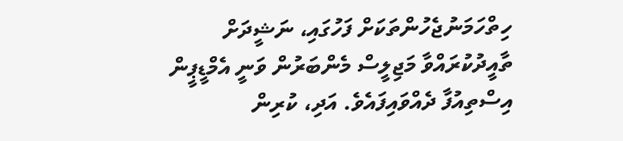ހިތްހަމަނުޖެހުންތަކަށް ފަހުގައި، ނަޝީދަށް ތާއީދުކުރައްވާ މަޖިލީސް މެންބަރުން ވަނީ އެމްޑީޕީން އިސްތިއުފާ ދެއްވައިފައެވެ. އަދި، ކުރިން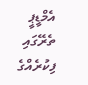އެމްޑީޕީ ތެރޭގައި ފިކުރެއްގެ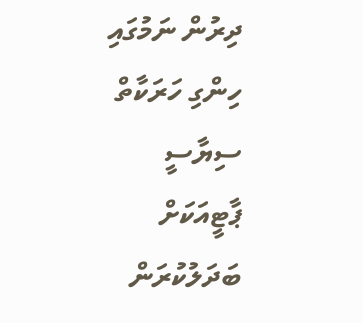ދިރުން ނަމުގައި ހިންގި ހަރަކާތް ސިޔާސީ ޕާޓީއަކަށް ބަދަލުކުރަން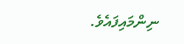ނިންމައިފައެވެ.